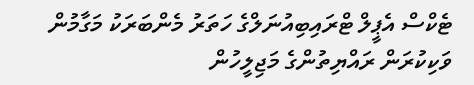ޓެކްސް އެޕީލް ޓްރައިބިއުނަލްގެ ހަތަރު މެންބަރަކު މަގާމުން ވަކިކުރަން ރައްޔިތުންގެ މަޖިލީހުން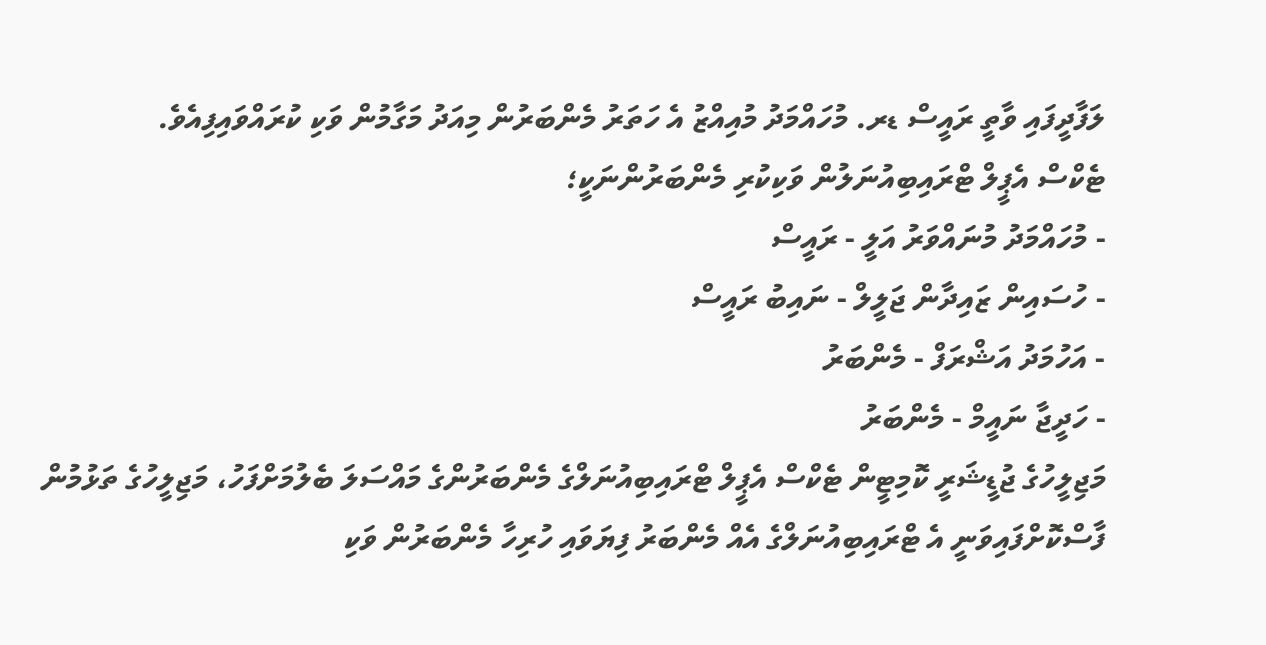ލަފާދީފައި ވާތީ ރައީސް ޑރ. މުހައްމަދު މުއިއްޒު އެ ހަތަރު މެންބަރުން މިއަދު މަގާމުން ވަކި ކުރައްވައިފިއެވެ.
ޓެކްސް އެޕީލް ޓްރައިބިއުނަލުން ވަކިކުރި މެންބަރުންނަކީ؛
- މުހައްމަދު މުނައްވަރު އަލީ - ރައީސް
- ހުސައިން ޒައިދާން ޖަލީލް - ނައިބު ރައީސް
- އަހުމަދު އަޝްރަފް - މެންބަރު
- ހަދީޖާ ނައީމް - މެންބަރު
މަޖިލީހުގެ ޖުޑީޝަރީ ކޮމިޓީން ޓެކްސް އެޕީލް ޓްރައިބިއުނަލްގެ މެންބަރުންގެ މައްސަލަ ބެލުމަށްފަހު، މަޖިލީހުގެ ތަޅުމުން ފާސްކޮށްފައިވަނީ އެ ޓްރައިބިއުނަލްގެ އެއް މެންބަރު ފިޔަވައި ހުރިހާ މެންބަރުން ވަކި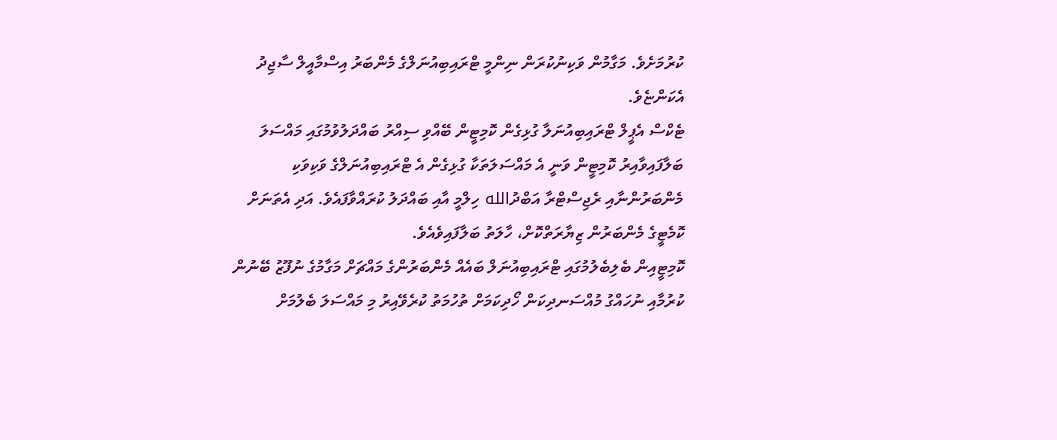ކުރުމަށެވެ. މަގާމުން ވަކިނުކުރަން ނިންމީ ޓްރައިބިއުނަލްގެ މެންބަރު އިސްމާއީލް ސާޖިދު އެކަންޏެވެ.
ޓެކްސް އެޕީލް ޓްރައިބިއުނަލާ ގުޅިގެން ކޮމިޓީން ބޭއްވި ސިއްރު ބައްދަލުވުމުގައި މައްސަލަ ބަލާފައިވާއިރު ކޮމިޓީން ވަނީ އެ މައްސަލަތަކާ ގުޅިގެން އެ ޓްރައިބިއުނަލްގެ ވަކިވަކި މެންބަރުންނާއި ރެޖިސްޓްރާ އަބްދުالله ހިލްމީ އާއި ބައްދަލު ކުރައްވާފައެވެ. އަދި އެތަނަށް ކޮމެޓީގެ މެންބަރުން ޒިޔާރަތްކޮށް، ހާލަތު ބަލާފައިވެއެވެ.
ކޮމިޓީއިން ބެލިބެލުމުގައި ޓްރައިބިއުނަލް ބައެއް މެންބަރުންގެ މައްޗަށް މަގާމުގެ ނުފޫޒު ބޭނުން ކުރުމާއި ނުހައްގު މުއްސަނދިކަން ހޯދިކަމަށް ތުހުމަތު ކުރެވޭއިރު މި މައްސަލަ ބެލުމަށް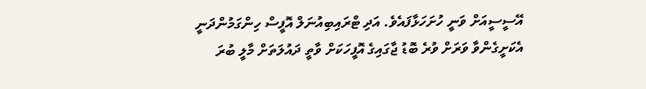އޭސީސީއަށް ވަނީ ހުށަހަޅާފައެވެ. އަދި ޓްރައިބިއުނަލް އޮފީސް ހިންގަމުންދަނީ އެކަށީގެންވާ ވަރަށް ވުރެ ބޮޑު ޖާގައިގެ އޮފީހަކަށް ވާތީ ދައުލަތަށް މާލީ ބުރަ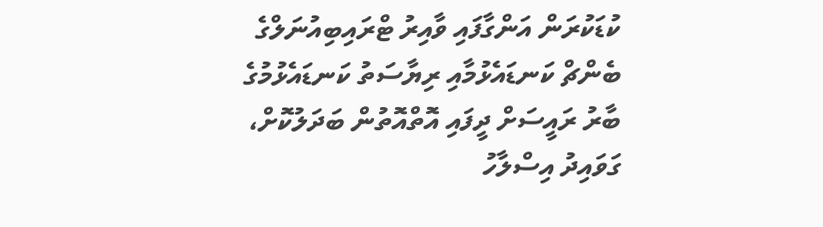ކުޑަކުރަން އަންގާފައި ވާއިރު ޓްރައިބިއުނަލްގެ ބެންޗް ކަނޑައެޅުމާއި ރިޔާސަތު ކަނޑައެޅުމުގެ ބާރު ރައީސަށް ދީފައި އޮތްއޮތުން ބަދަލުކޮށް، ގަވައިދު އިސްލާހު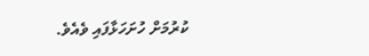ކުރުމަށް ހުށަހަޅާފައި ވެއެވެ.